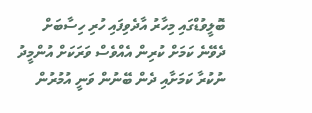ބޮލީވުޑްގައި މިހާރު އާދެވިފައި ހުރި ހިސާބަށް ދެވޭނެ ކަމަށް ކުރިން އެއްވެސް ވަރަކަށް އުންމީދު ނުކުރާ ކަމަށާއި ދެން ބޭނުން ވަނީ އުމުރުން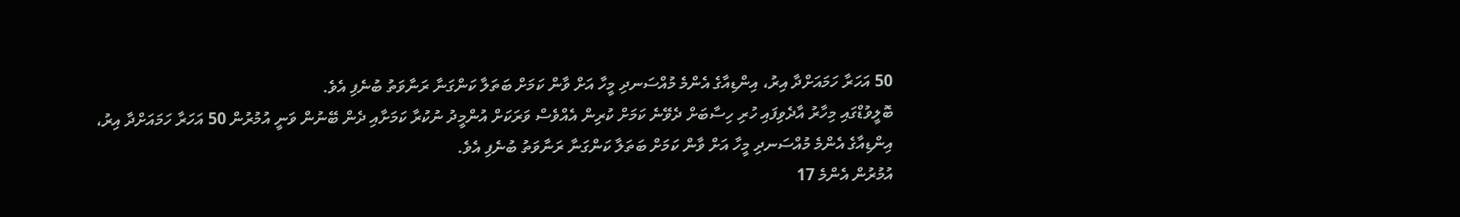50 އަހަރާ ހަމައަށްދާ އިރު، އިންޑިއާގެ އެންމެ މުއްސަނދި މީހާ އަށް ވާން ކަމަށް ބަތަލާ ކަންގަނާ ރަނާވަތު ބުނެފި އެވެ.
ބޮލީވުޑްގައި މިހާރު އާދެވިފައި ހުރި ހިސާބަށް ދެވޭނެ ކަމަށް ކުރިން އެއްވެސް ވަރަކަށް އުންމީދު ނުކުރާ ކަމަށާއި ދެން ބޭނުން ވަނީ އުމުރުން 50 އަހަރާ ހަމައަށްދާ އިރު، އިންޑިއާގެ އެންމެ މުއްސަނދި މީހާ އަށް ވާން ކަމަށް ބަތަލާ ކަންގަނާ ރަނާވަތު ބުނެފި އެވެ.
އުމުރުން އެންމެ 17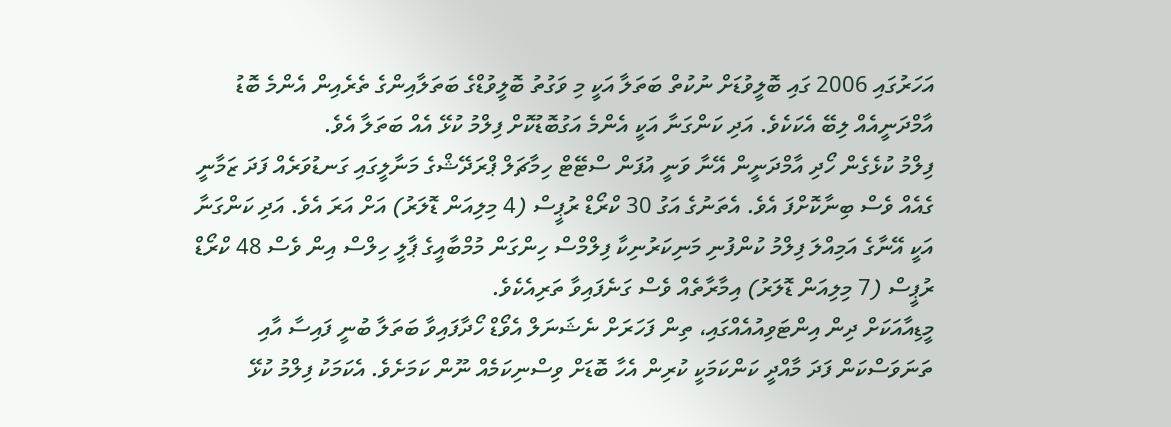އަހަރުގައި 2006 ގައި ބޮލީވުޑަށް ނުކުތް ބަތަލާ އަކީ މި ވަގުތު ބޮލީވުޑްގެ ބަތަލާއިންގެ ތެރެއިން އެންމެ ބޮޑު އާމްދަނީއެއް ލިބޭ އެކަކެވެ. އަދި ކަންގަނާ އަކީ އެންމެ އަގުބޮޑުކޮށް ފިލްމު ކުޅޭ އެއް ބަތަލާ އެވެ.
ފިލްމު ކުޅެގެން ހޯދި އާމްދަނީން އޭނާ ވަނީ އުފަން ސްޓޭޓް ހިމާޗަލް ޕްރަދޭޝްގެ މަނާލީގައި ގަނޑުވަރެއް ފަދަ ޒަމާނީ ގެއެއް ވެސް ބިނާކޮށްފަ އެވެ. އެތަނުގެ އަގު 30 ކްރޯޑް ރުޕީސް (4 މިލިއަން ޑޮލަރު) އަށް އަރަ އެވެ. އަދި ކަންގަނާ އަކީ އޭނާގެ އަމިއްލަ ފިލްމު ކުންފުނި މަނިކަރުނިކާ ފިލްމްސް ހިންގަން މުމްބާއީގެ ޕާލީ ހިލްސް އިން ވެސް 48 ކްރޯޑް ރުޕީސް (7 މިލިއަން ޑޮލަރު) އިމާރާތެއް ވެސް ގަނެފައިވާ ތަރިއެކެވެ.
މީޑިއާއަކަށް ދިން އިންޓަވިއުއެއްގައި، ތިން ފަހަރަށް ނެޝަނަލް އެވޯޑް ހޯދާފައިވާ ބަތަލާ ބުނީ ފައިސާ އާއި ތަނަވަސްކަން ފަދަ މާއްދީ ކަންކަމަކީ ކުރިން އެހާ ބޮޑަށް ވިސްނިކަމެއް ނޫން ކަމަށެވެ. އެކަމަކު ފިލްމު ކުޅޭ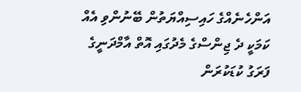އަންހެނެއްގެ ހައިސިއްޔަތުން ބޭނުންވި އެއް ކަމަކީ ދެ ޖިންސްގެ މެދުގައި އޮތް އާމްދަނީގެ ފަރަގު ކުޑަކުރަން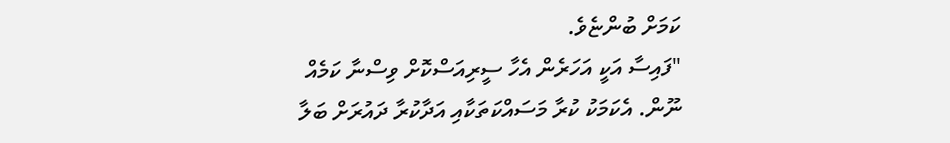ކަމަށް ބުންޏެވެ.
"ފައިސާ އަކީ އަހަރެން އެހާ ސީރިއަސްކޮށް ވިސްނާ ކަމެއް ނޫން. އެކަމަކު ކުރާ މަސައްކަތަކާއި އަދާކުރާ ދައުރަށް ބަލާ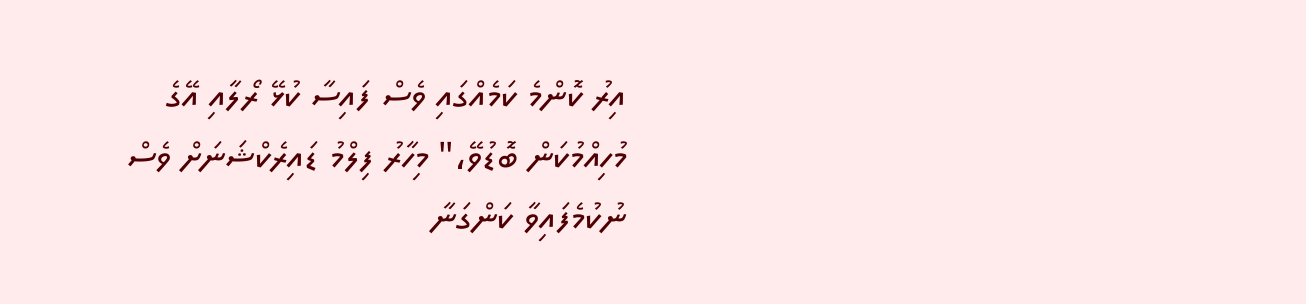އިރު ކޮންމެ ކަމެއްގައި ވެސް ފައިސާ ކުޅޭ ރޯލާއި އޭގެ މުހިއްމުކަން ބޮޑުވޭ،" މިހާރު ފިލްމު ޑައިރެކްޝަނަށް ވެސް ނުކުމެފައިވާ ކަންގަނާ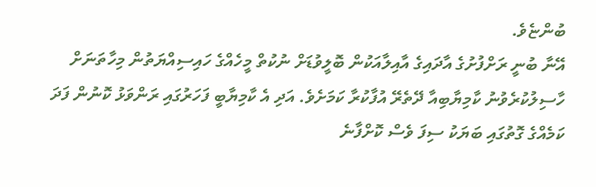ބުންޏެވެ.
އޭނާ ބުނީ ރަށްފުށުގެ އާދައިގެ އާއިލާއަކުން ބޮލީވުޑަށް ނުކުތް މީހެއްގެ ހައިސިއްޔަތުން މިހާތަނަށް ހާސިލުކުރެވުނު ކާމިޔާބިއާ ދޭތެރޭ އުފާކުރާ ކަމަށެވެ. އަދި އެ ކާމިޔާބީ ފަހަރުގައި ރަންވަޅު ކޮނުން ފަދަ ކަމެއްގެ ގޮތުގައި ބަޔަކު ސިފަ ވެސް ކޮށްފާނެ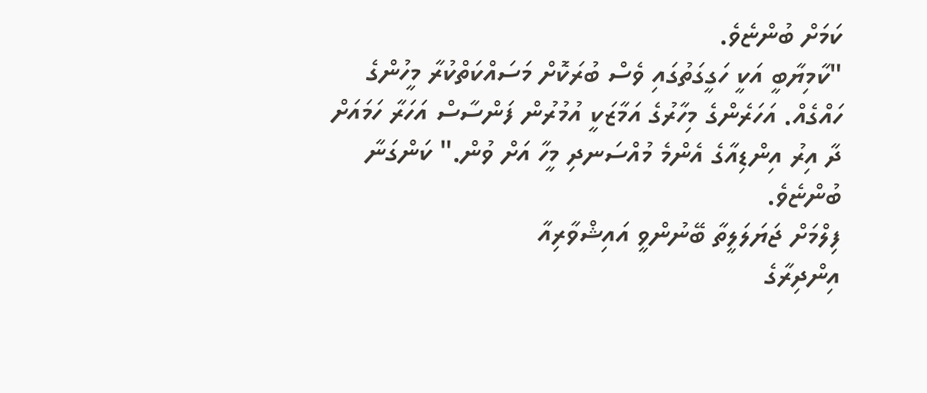ކަމަށް ބުންޏެވެ.
"ކާމިޔާބީ އަކީ ހަގީގަތުގައި ވެސް ބުރަކޮށް މަސައްކަތްކުރާ މީހުންގެ ހައްގެއް. އަހަރެންގެ މިހާރުގެ އަމާޒަކީ އުމުރުން ފަންސާސް އަހަރާ ހަމައަށް ދާ އިރު އިންޑިއާގެ އެންމެ މުއްސަނދި މީހާ އަށް ވުން." ކަންގަނާ ބުންޏެވެ.
ފިލްމަށް ޖަޔަލަލީތާ ބޭނުންވީ އައިޝްވާރިއާ
އިންދިރާގެ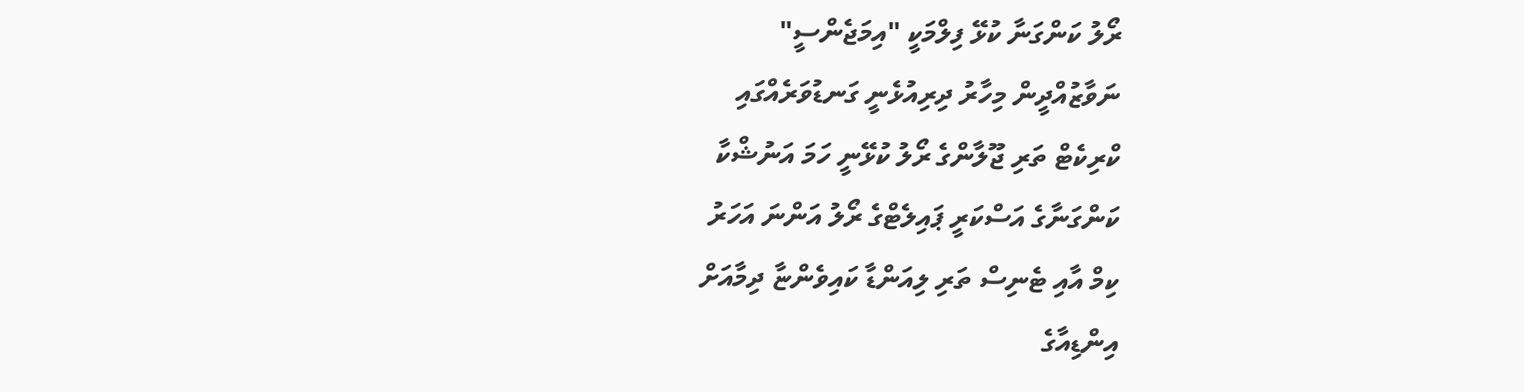ރޯލު ކަންގަނާ ކުޅޭ ފިލްމަކީ "އިމަޖެންސީ"
ނަވާޒުއްދީން މިހާރު ދިރިއުޅެނީ ގަނޑުވަރެއްގައި
ކްރިކެޓް ތަރި ޖޫލާންގެ ރޯލު ކުޅޭނީ ހަމަ އަނުޝްކާ
ކަންގަނާގެ އަސްކަރީ ޕައިލެޓްގެ ރޯލު އަންނަ އަހަރު
ކިމް އާއި ޓެނިސް ތަރި ލިއަންޑާ ކައިވެންޏާ ދިމާއަށް
އިންޑިއާގެ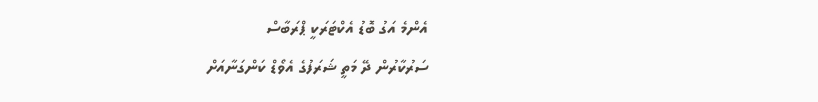އެންމެ އަގު ބޮޑު އެކްޓަރަކީ ޕްރަބާސް
ސަރުކާރުން ދޭ މަތީ ޝަރަފުގެ އެވޯޑް ކަންގަނާއަށް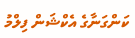ކަންގަނާގެ އެކްޝަން ފިލްމު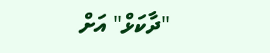"ދާކަޅް" އަށް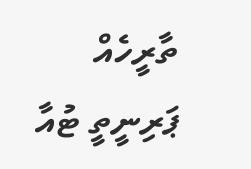ތާރީހެއް
ޕަރިނީތީ ޓުއާ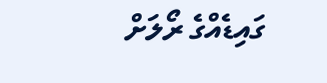ގައިޑެއްގެ ރޯލަށް